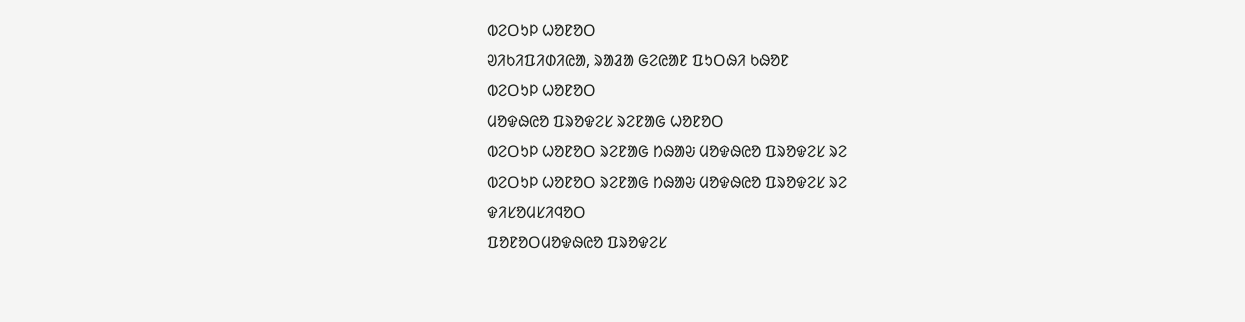ᱵᱮᱛᱩᱞ ᱦᱚᱱᱚᱛ
ᱣᱤᱠᱤᱯᱤᱰᱤᱭᱟ, ᱨᱟᱲᱟ ᱜᱮᱭᱟᱱ ᱯᱩᱛᱷᱤ ᱠᱷᱚᱱ
ᱵᱮᱛᱩᱞ ᱦᱚᱱᱚᱛ
ᱢᱚᱫᱷᱭᱚ ᱯᱨᱚᱫᱮᱥ ᱨᱮᱱᱟᱜ ᱦᱚᱱᱚᱛ
ᱵᱮᱛᱩᱞ ᱦᱚᱱᱚᱛ ᱨᱮᱱᱟᱜ ᱴᱷᱟᱶ ᱢᱚᱫᱷᱭᱚ ᱯᱨᱚᱫᱮᱥ ᱨᱮ
ᱵᱮᱛᱩᱞ ᱦᱚᱱᱚᱛ ᱨᱮᱱᱟᱜ ᱴᱷᱟᱶ ᱢᱚᱫᱷᱭᱚ ᱯᱨᱚᱫᱮᱥ ᱨᱮ
ᱫᱤᱥᱚᱢᱥᱤᱧᱚᱛ
ᱯᱚᱱᱚᱛᱢᱚᱫᱷᱭᱚ ᱯᱨᱚᱫᱮᱥ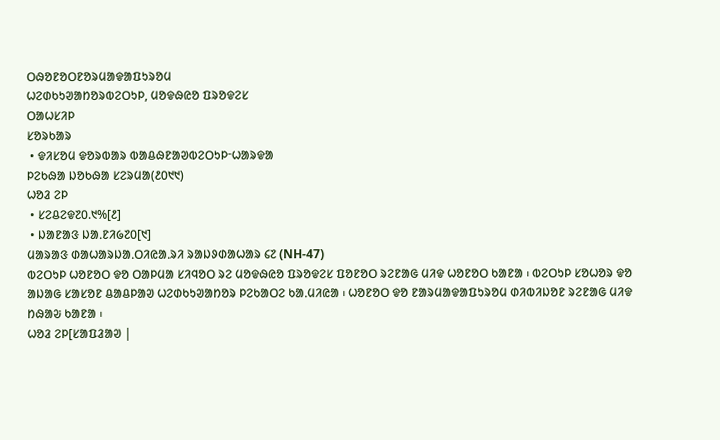ᱛᱷᱚᱱᱚᱛᱱᱚᱨᱢᱟᱫᱟᱯᱩᱨᱚᱢ
ᱦᱮᱰᱠᱩᱣᱟᱴᱚᱨᱵᱮᱛᱩᱞ, ᱢᱚᱫᱷᱭᱚ ᱯᱨᱚᱫᱮᱥ
ᱛᱟᱦᱥᱤᱞ
ᱥᱚᱨᱠᱟᱨ
 • ᱫᱤᱥᱚᱢ ᱫᱚᱨᱵᱟᱨ ᱵᱟᱪᱷᱱᱟᱣᱵᱮᱛᱩᱞᱼᱦᱟᱨᱫᱟ
ᱞᱮᱠᱷᱟ ᱡᱚᱠᱷᱟ ᱥᱮᱨᱢᱟ(᱒᱐᱑᱑)
ᱦᱚᱲ ᱮᱞ
 • ᱥᱮᱪᱮᱫ᱗᱐.᱑%[᱒]
 • ᱡᱟᱱᱟᱝ ᱡᱟᱹᱱᱤ᱙᱗᱐[᱑]
ᱢᱟᱨᱟᱝ ᱰᱟᱦᱟᱨᱡᱟᱹᱛᱤᱭᱟᱹᱨᱤ ᱨᱟᱡᱽᱰᱟᱦᱟᱨ ᱔᱗ (NH-47)
ᱵᱮᱛᱩᱞ ᱦᱚᱱᱚᱛ ᱫᱚ ᱛᱟᱞᱢᱟ ᱥᱤᱧᱚᱛ ᱨᱮ ᱢᱚᱫᱷᱭᱚ ᱯᱨᱚᱫᱮᱥ ᱯᱚᱱᱚᱛ ᱨᱮᱱᱟᱜ ᱢᱤᱫ ᱦᱚᱱᱚᱛ ᱠᱟᱱᱟ ᱾ ᱵᱮᱛᱩᱞ ᱥᱚᱦᱚᱨ ᱫᱚ ᱟᱡᱟᱜ ᱥᱟᱥᱚᱱ ᱪᱟᱪᱞᱟᱣ ᱦᱮᱰᱠᱩᱣᱟᱴᱚᱨ ᱞᱮᱠᱟᱛᱮ ᱠᱟᱹᱢᱤᱭᱟ ᱾ ᱦᱚᱱᱚᱛ ᱫᱚ ᱱᱟᱨᱢᱟᱫᱟᱯᱩᱨᱚᱢ ᱰᱤᱵᱤᱡᱚᱱ ᱨᱮᱱᱟᱜ ᱢᱤᱫ ᱴᱷᱟᱶ ᱠᱟᱱᱟ ᱾
ᱦᱚᱲ ᱮᱞ[ᱥᱟᱯᱲᱟᱣ |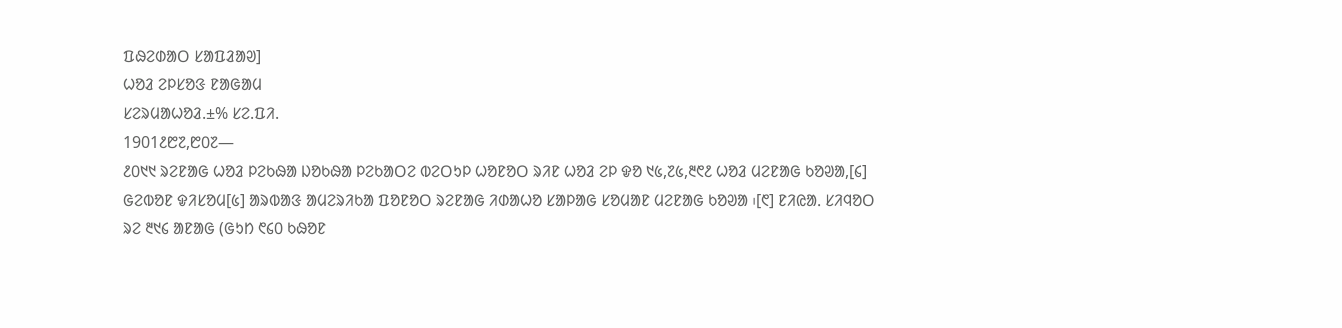ᱯᱷᱮᱰᱟᱛ ᱥᱟᱯᱲᱟᱣ]
ᱦᱚᱲ ᱮᱞᱥᱚᱝ ᱱᱟᱜᱟᱢ
ᱥᱮᱨᱢᱟᱦᱚᱲ.±% ᱥᱮ.ᱯᱤ.
1901᱒᱘᱗,᱘᱐᱗—
᱒᱐᱑᱑ ᱨᱮᱱᱟᱜ ᱦᱚᱲ ᱞᱮᱠᱷᱟ ᱡᱚᱠᱷᱟ ᱞᱮᱠᱟᱛᱮ ᱵᱮᱛᱩᱞ ᱦᱚᱱᱚᱛ ᱨᱤᱱ ᱦᱚᱲ ᱮᱞ ᱫᱚ ᱑᱕,᱗᱕,᱓᱖᱒ ᱦᱚᱲ ᱢᱮᱱᱟᱜ ᱠᱚᱣᱟ,[᱔] ᱜᱮᱵᱚᱱ ᱫᱤᱥᱚᱢ[᱕] ᱟᱨᱵᱟᱝ ᱟᱢᱮᱨᱤᱠᱟ ᱯᱚᱱᱚᱛ ᱨᱮᱱᱟᱜ ᱤᱰᱟᱦᱚ ᱥᱟᱞᱟᱜ ᱥᱚᱢᱟᱱ ᱢᱮᱱᱟᱜ ᱠᱚᱣᱟ ᱾[᱖] ᱱᱤᱭᱟᱹ ᱥᱤᱧᱚᱛ ᱨᱮ ᱓᱑᱔ ᱟᱱᱟᱜ (ᱜᱩᱴ ᱖᱔᱐ ᱠᱷᱚᱱ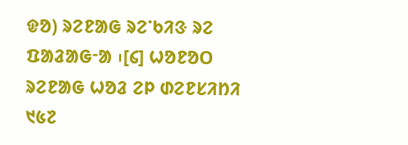ᱫᱚ) ᱨᱮᱱᱟᱜ ᱨᱮᱸᱠᱤᱝ ᱨᱮ ᱯᱟᱲᱟᱜᱼᱟ ᱾[᱔] ᱦᱚᱱᱚᱛ ᱨᱮᱱᱟᱜ ᱦᱚᱲ ᱮᱞ ᱰᱮᱱᱥᱤᱴᱤ ᱑᱕᱗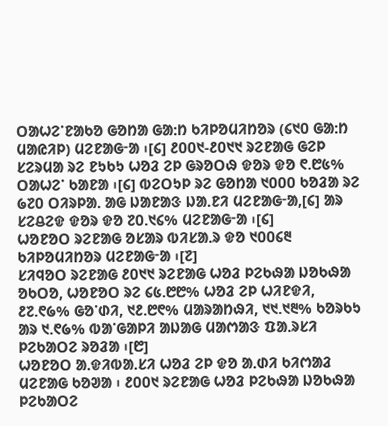ᱛᱟᱦᱮᱸᱱᱟᱠᱚ ᱜᱚᱴᱟ ᱜᱟᱺᱴ ᱠᱤᱞᱚᱢᱤᱴᱚᱨ (᱔᱑᱐ ᱜᱟᱺᱴ ᱢᱟᱭᱤᱞ) ᱢᱮᱱᱟᱜᱼᱟ ᱾[᱔] ᱒᱐᱐᱑-᱒᱐᱑᱑ ᱨᱮᱱᱟᱜ ᱜᱮᱞ ᱥᱮᱨᱢᱟ ᱨᱮ ᱱᱩᱠᱩ ᱦᱚᱲ ᱮᱞ ᱜᱨᱚᱛᱷ ᱫᱚᱨ ᱫᱚ ᱖.᱘᱕% ᱛᱟᱦᱮᱸ ᱠᱟᱱᱟ ᱾[᱔] ᱵᱮᱛᱩᱞ ᱨᱮ ᱜᱚᱴᱟ ᱑᱐᱐᱐ ᱠᱚᱲᱟ ᱨᱮ ᱙᱗᱐ ᱛᱤᱨᱞᱟᱹ ᱟᱜ ᱡᱟᱱᱟᱝ ᱡᱟᱹᱱᱤ ᱢᱮᱱᱟᱜᱼᱟ,[᱔] ᱟᱨ ᱥᱮᱪᱮᱫ ᱫᱚᱨ ᱫᱚ ᱗᱐.᱑᱔% ᱢᱮᱱᱟᱜᱼᱟ ᱾[᱔]
ᱦᱚᱱᱚᱛ ᱨᱮᱱᱟᱜ ᱚᱥᱟᱨ ᱵᱤᱥᱟᱹᱨ ᱫᱚ ᱑᱐᱐᱔᱓ ᱠᱤᱞᱚᱢᱤᱴᱚᱨ ᱢᱮᱱᱟᱜᱼᱟ ᱾[᱗]
ᱥᱤᱧᱚᱛ ᱨᱮᱱᱟᱜ ᱒᱐᱑᱑ ᱨᱮᱱᱟᱜ ᱦᱚᱲ ᱞᱮᱠᱷᱟ ᱡᱚᱠᱷᱟ ᱚᱠᱛᱚ, ᱦᱚᱱᱚᱛ ᱨᱮ ᱔᱕.᱘᱘% ᱦᱚᱲ ᱮᱞ ᱦᱤᱱᱫᱤ, ᱒᱗.᱖᱙% ᱜᱚᱸᱰᱤ, ᱑᱒.᱘᱖% ᱢᱟᱨᱟᱴᱷᱤ, ᱑᱑.᱑᱓% ᱠᱚᱨᱠᱩ ᱟᱨ ᱑.᱖᱙% ᱵᱟᱸᱜᱟᱞᱤ ᱟᱡᱟᱜ ᱢᱟᱬᱟᱝ ᱯᱟᱹᱨᱥᱤ ᱞᱮᱠᱟᱛᱮ ᱨᱚᱲᱟ ᱾[᱘]
ᱦᱚᱱᱚᱛ ᱟᱹᱫᱤᱵᱟᱹᱥᱤ ᱦᱚᱲ ᱮᱞ ᱫᱚ ᱟᱹᱰᱤ ᱠᱤᱬᱟᱲ ᱢᱮᱱᱟᱜ ᱠᱚᱣᱟ ᱾ ᱒᱐᱐᱑ ᱨᱮᱱᱟᱜ ᱦᱚᱲ ᱞᱮᱠᱷᱟ ᱡᱚᱠᱷᱟ ᱞᱮᱠᱟᱛᱮ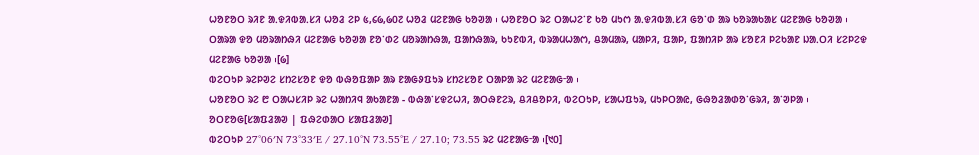ᱦᱚᱱᱚᱛ ᱨᱤᱱ ᱟᱹᱫᱤᱵᱟᱹᱥᱤ ᱦᱚᱲ ᱮᱞ ᱕,᱔᱙,᱙᱐᱗ ᱦᱚᱲ ᱢᱮᱱᱟᱜ ᱠᱚᱣᱟ ᱾ ᱦᱚᱱᱚᱛ ᱨᱮ ᱛᱟᱦᱮᱸᱱ ᱠᱚ ᱢᱩᱬ ᱟᱹᱫᱤᱵᱟᱹᱥᱤ ᱜᱚᱸᱰ ᱟᱨ ᱠᱚᱨᱟᱠᱟᱥ ᱢᱮᱱᱟᱜ ᱠᱚᱣᱟ ᱾ ᱛᱟᱨᱟ ᱫᱚ ᱢᱚᱨᱟᱴᱷᱤ ᱢᱮᱱᱟᱜ ᱠᱚᱣᱟ ᱱᱚᱸᱰᱮ ᱢᱚᱨᱟᱴᱷᱟ, ᱯᱟᱴᱷᱟᱨ, ᱠᱩᱱᱵᱤ, ᱵᱨᱟᱢᱦᱟᱬ, ᱪᱟᱢᱟᱨ, ᱢᱟᱞᱤ, ᱯᱟᱞ, ᱯᱟᱴᱤᱞ ᱟᱨ ᱥᱚᱱᱤ ᱞᱮᱠᱟᱱ ᱡᱟᱹᱛᱤ ᱥᱮᱞᱮᱫ ᱢᱮᱱᱟᱜ ᱠᱚᱣᱟ ᱾[᱙]
ᱵᱮᱛᱩᱞ ᱨᱮᱞᱣᱮ ᱥᱴᱮᱥᱚᱱ ᱫᱚ ᱵᱷᱚᱯᱟᱞ ᱟᱨ ᱱᱟᱜᱽᱯᱩᱨ ᱥᱴᱮᱥᱚᱱ ᱛᱟᱞᱟ ᱨᱮ ᱢᱮᱱᱟᱜᱼᱟ ᱾
ᱦᱚᱱᱚᱛ ᱨᱮ ᱘ ᱛᱟᱦᱥᱤᱞ ᱨᱮ ᱦᱟᱴᱤᱧ ᱟᱠᱟᱱᱟ - ᱵᱷᱟᱸᱥᱫᱮᱦᱤ, ᱟᱛᱷᱱᱮᱨ, ᱪᱤᱪᱚᱞᱤ, ᱵᱮᱛᱩᱞ, ᱥᱟᱦᱯᱩᱨ, ᱢᱩᱞᱛᱟᱭ, ᱜᱷᱚᱲᱟᱰᱚᱸᱜᱨᱤ, ᱟᱸᱣᱞᱟ ᱾
ᱚᱛᱱᱚᱜ[ᱥᱟᱯᱲᱟᱣ | ᱯᱷᱮᱰᱟᱛ ᱥᱟᱯᱲᱟᱣ]
ᱵᱮᱛᱩᱞ 27°06′N 73°33′E / 27.10°N 73.55°E / 27.10; 73.55 ᱨᱮ ᱢᱮᱱᱟᱜᱼᱟ ᱾[᱑᱐]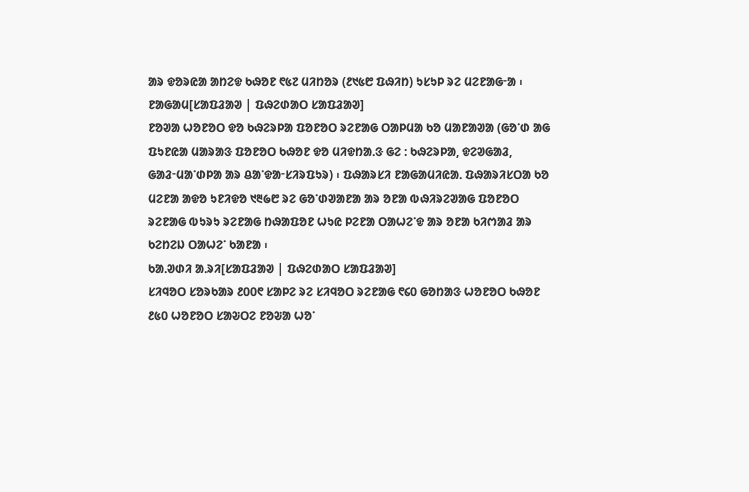ᱟᱨ ᱫᱚᱨᱭᱟ ᱟᱴᱮᱫ ᱠᱷᱚᱱ ᱖᱕᱗ ᱢᱤᱴᱚᱨ (᱒᱑᱕᱘ ᱯᱷᱤᱴ) ᱩᱥᱩᱞ ᱨᱮ ᱢᱮᱱᱟᱜᱼᱟ ᱾
ᱱᱟᱜᱟᱢ[ᱥᱟᱯᱲᱟᱣ | ᱯᱷᱮᱰᱟᱛ ᱥᱟᱯᱲᱟᱣ]
ᱱᱚᱣᱟ ᱦᱚᱱᱚᱛ ᱫᱚ ᱠᱷᱮᱨᱞᱟ ᱯᱚᱱᱚᱛ ᱨᱮᱱᱟᱜ ᱛᱟᱞᱢᱟ ᱠᱚ ᱢᱟᱱᱟᱣᱟ (ᱜᱚᱸᱰ ᱟᱜ ᱯᱩᱱᱭᱟ ᱢᱟᱨᱟᱝ ᱯᱚᱱᱚᱛ ᱠᱷᱚᱱ ᱫᱚ ᱢᱤᱫᱴᱟᱹᱝ ᱜᱮ : ᱠᱷᱮᱨᱞᱟ, ᱫᱮᱣᱜᱟᱲ, ᱜᱟᱲᱼᱢᱟᱸᱰᱞᱟ ᱟᱨ ᱪᱟᱸᱫᱟᱼᱥᱤᱨᱯᱩᱨ) ᱾ ᱯᱷᱟᱨᱥᱤ ᱱᱟᱜᱟᱢᱤᱭᱟᱹ ᱯᱷᱟᱨᱤᱥᱛᱟ ᱠᱚ ᱢᱮᱱᱟ ᱟᱫᱚ ᱩᱱᱤᱫᱚ ᱑᱓᱙᱘ ᱨᱮ ᱜᱚᱸᱰᱣᱟᱱᱟ ᱟᱨ ᱚᱱᱟ ᱵᱷᱤᱨᱮᱣᱟᱜ ᱯᱚᱱᱚᱛ ᱨᱮᱱᱟᱜ ᱵᱩᱨᱩ ᱨᱮᱱᱟᱜ ᱴᱷᱟᱯᱚᱱ ᱦᱩᱭ ᱞᱮᱱᱟ ᱛᱟᱦᱮᱸᱫ ᱟᱨ ᱚᱱᱟ ᱠᱤᱬᱟᱲ ᱟᱨ ᱠᱮᱴᱮᱡ ᱛᱟᱦᱮᱸ ᱠᱟᱱᱟ ᱾
ᱠᱟᱹᱣᱰᱤ ᱟᱹᱨᱤ[ᱥᱟᱯᱲᱟᱣ | ᱯᱷᱮᱰᱟᱛ ᱥᱟᱯᱲᱟᱣ]
ᱥᱤᱧᱚᱛ ᱥᱚᱨᱠᱟᱨ ᱒᱐᱐᱖ ᱥᱟᱞᱮ ᱨᱮ ᱥᱤᱧᱚᱛ ᱨᱮᱱᱟᱜ ᱖᱔᱐ ᱜᱚᱴᱟᱝ ᱦᱚᱱᱚᱛ ᱠᱷᱚᱱ ᱒᱕᱐ ᱦᱚᱱᱚᱛ ᱥᱟᱶᱛᱮ ᱱᱚᱶᱟ ᱦᱚᱸ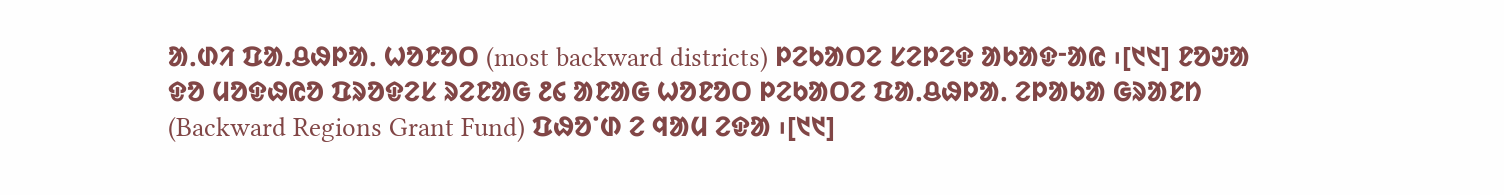ᱟᱹᱰᱤ ᱯᱟᱹᱪᱷᱞᱟᱹ ᱦᱚᱱᱚᱛ (most backward districts) ᱞᱮᱠᱟᱛᱮ ᱥᱮᱞᱮᱫ ᱟᱠᱟᱫᱼᱟᱭ ᱾[᱑᱑] ᱱᱚᱶᱟ ᱫᱚ ᱢᱚᱫᱷᱭᱚ ᱯᱨᱚᱫᱮᱥ ᱨᱮᱱᱟᱜ ᱒᱔ ᱟᱱᱟᱜ ᱦᱚᱱᱚᱛ ᱞᱮᱠᱟᱛᱮ ᱯᱟᱹᱪᱷᱞᱟᱹ ᱮᱞᱟᱠᱟ ᱜᱨᱟᱱᱴ (Backward Regions Grant Fund) ᱯᱷᱚᱸᱰ ᱮ ᱧᱟᱢ ᱮᱫᱟ ᱾[᱑᱑]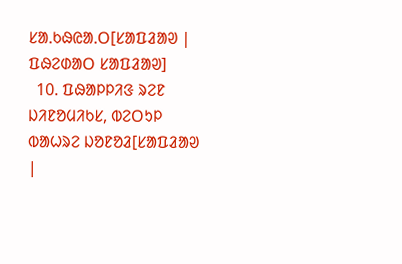ᱥᱟᱹᱠᱷᱭᱟᱹᱛ[ᱥᱟᱯᱲᱟᱣ | ᱯᱷᱮᱰᱟᱛ ᱥᱟᱯᱲᱟᱣ]
  10. ᱯᱷᱟᱞᱞᱤᱝ ᱨᱮᱱ ᱡᱤᱱᱚᱢᱤᱠᱥ, ᱵᱮᱛᱩᱞ
ᱵᱟᱦᱨᱮ ᱡᱚᱱᱚᱲ[ᱥᱟᱯᱲᱟᱣ |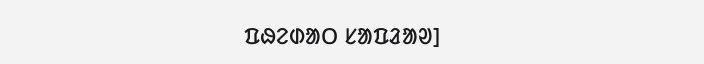ᱯᱷᱮᱰᱟᱛ ᱥᱟᱯᱲᱟᱣ]